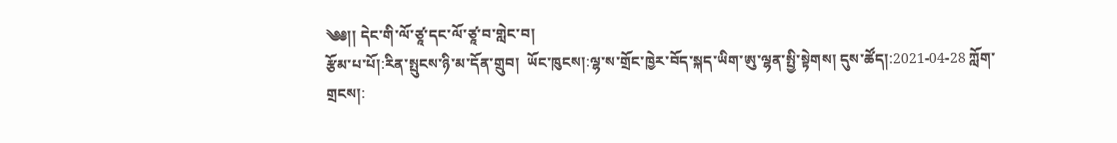༄༅།། དེང་གི་ལོ་ཙཱ་དང་ལོ་ཙཱ་བ་གླེང་བ།
རྩོམ་པ་པོ།:རིན་སྤུངས་ཉི་མ་དོན་གྲུབ།  ཡོང་ཁུངས།:ལྷ་ས་གྲོང་ཁྱེར་བོད་སྐད་ཡིག་ཨུ་ལྷན་སྤྱི་སྟེགས། དུས་ཚོད།:2021-04-28 ཀློག་གྲངས།: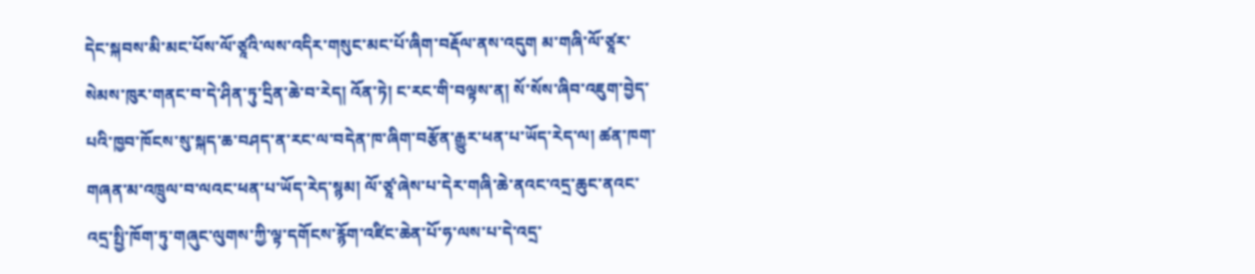དེང་སྐབས་མི་མང་པོས་ལོ་ཙཱའི་ལས་འདིར་གསུང་མང་པོ་ཞིག་བརྡོལ་ནས་འདུག མ་གཞི་ལོ་ཙཱར་སེམས་ཁུར་གནང་བ་དེ་ཤིན་ཏུ་དྲིན་ཆེ་བ་རེད། འོན་ཏེ། ང་རང་གི་བལྟས་ན། སོ་སོས་ཞིབ་འཇུག་བྱེད་པའི་ཁྱབ་ཁོངས་སུ་སྐད་ཆ་བཤད་ན་རང་ལ་བདེན་ཁ་ཞིག་བརྩོན་རྒྱུར་ཕན་པ་ཡོད་རེད་ལ། ཚན་ཁག་གཞན་མ་འཁྲུལ་བ་ལའང་ཕན་པ་ཡོད་རེད་སྙམ། ལོ་ཙཱ་ཞེས་པ་དེར་གཞི་ཆེ་ནའང་འདྲ་ཆུང་ནའང་འདྲ་སྤྱི་ཁོག་ཏུ་གཞུང་ལུགས་ཀྱི་ལྟ་དགོངས་རྙོག་འཛིང་ཆེན་པོ་ཧ་ལས་པ་དེ་འདྲ་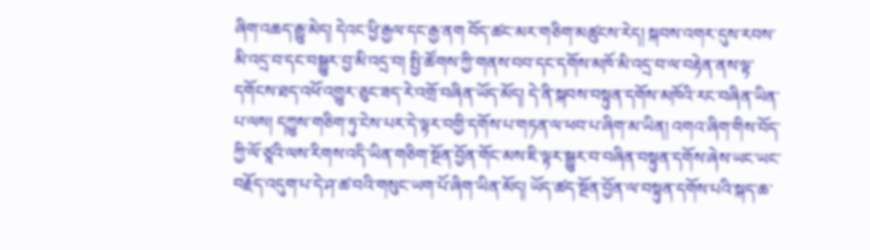ཞིག་འཆད་རྒྱུ་མེད། དེའང་ཕྱི་རྒྱལ་དང་རྒྱ་ནག བོད་ཚང་མར་གཅིག་མཚུངས་རེད། སྐབས་འགར་དུས་རབས་མི་འདྲ་བ་དང་བསྒྱུར་བྱ་མི་འདྲ་བ། སྤྱི་ཚོགས་ཀྱི་གནས་བབ་དང་དགོས་མཁོ་མི་འདྲ་བ་ལ་བརྟེན་ནས་ལྟ་དགོངས་ཐད་འཕོ་འགྱུར་ཅུང་ཟད་རེ་འགྲོ་བཞིན་ཡོད་མོད། དེ་ནི་སྐབས་བསྟུན་དགོས་མཁོའི་རང་བཞིན་ཡིན་པ་ལས། དཀྱུས་གཅིག་ཏུ་ངེས་པར་དེ་ལྟར་བགྱི་དགོས་པ་གཏན་ལ་ཕབ་པ་ཞིག་མ་ཡིན། འགའ་ཞིག་གིས་བོད་ཀྱི་ལོ་ཙཱའི་ལས་རིགས་འདི་ཡིན་གཅིག་སྔོན་བྱོན་གོང་མས་ཇི་ལྟར་སྒྱུར་བ་བཞིན་བསྟུན་དགོས་ཞེས་ཡང་ཡང་བརྗོད་འདུག་པ་དེ་ཤ་ཚ་བའི་གསུང་ཡག་པོ་ཞིག་ཡིན་མོད། ཡོད་ཚད་སྔོན་བྱོན་ལ་བསྟུན་དགོས་པའི་སྐད་ཆ་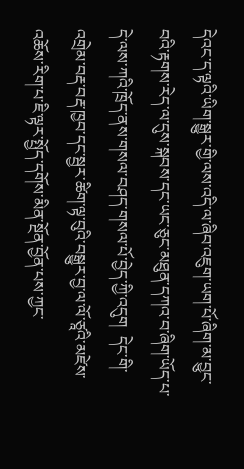དེའང་ད་ལྟའི་ཡིག་སྒྱུར་གྱི་ལས་འདི་ལ་ཞིབ་འཇུག་ཡག་པོ་ཞིག་མ་བྱུང་བའི་རྟགས་རེད་ལ་དུས་སྐབས་དང་ཡང་ཅུང་མཐུན་དཀའ་བ་ཞིག་ཡོད་པ་དེ་ལས་ཀའི་ཁྲོད་ནས་གསལ་བཤད་གསལ་པོ་བྱེད་ཀྱི་འདུག  དེང་གི་འགྲེམ་བརྡ་བརྡ་ཁྱབ་དང་སྦྱར་ཚིག་ལྟ་བུའི་བསྒྱུར་བྱ་ལ་ལོ་ཙཱའི་མཛེས་འཆོས་རིག་པ་ཇི་ལྟར་སྤྱོད་དགོས་མིན་སྔོན་བྱོན་པས་ཀྱང་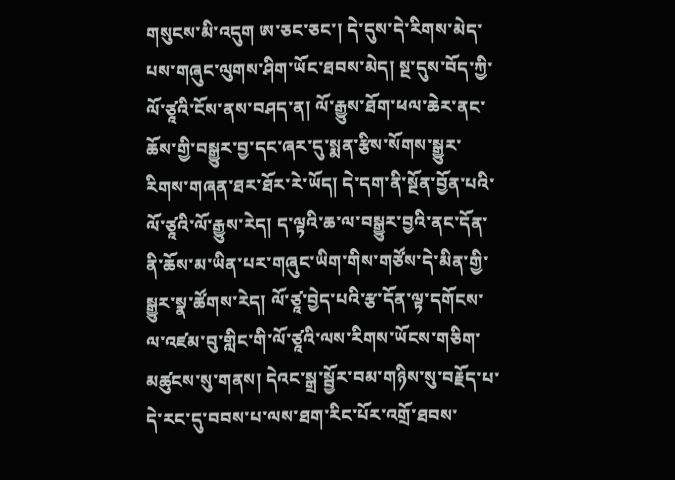གསུངས་མི་འདུག ཨ་ཅང་ཅང་། དེ་དུས་དེ་རིགས་མེད་པས་གཞུང་ལུགས་ཤིག་ཡོང་ཐབས་མེད། སྔ་དུས་བོད་ཀྱི་ལོ་ཙཱའི་ངོས་ནས་བཤད་ན། ལོ་རྒྱུས་ཐོག་ཕལ་ཆེར་ནང་ཆོས་གྱི་བསྒྱུར་བྱ་དང་ཞར་དུ་སྨན་རྩིས་སོགས་སྒྱུར་རིགས་གཞན་ཐར་ཐོར་རེ་ཡོད། དེ་དག་ནི་སྔོན་བྱོན་པའི་ལོ་ཙཱའི་ལོ་རྒྱུས་རེད། ད་ལྟའི་ཆ་ལ་བསྒྱུར་བྱའི་ནང་དོན་ནི་ཆོས་མ་ཡིན་པར་གཞུང་ཡིག་གིས་གཙོས་དེ་མིན་གྱི་སྒྱུར་སྣ་ཚོགས་རེད། ལོ་ཙཱ་བྱེད་པའི་རྩ་དོན་ལྟ་དགོངས་ལ་འཛམ་བུ་གླིང་གི་ལོ་ཙཱའི་ལས་རིགས་ཡོངས་གཅིག་མཚུངས་སུ་གནས། དེའང་སྒྲ་སྦྱོར་བམ་གཉིས་སུ་བརྗོད་པ་དེ་རང་དུ་བབས་པ་ལས་ཐག་རིང་པོར་འགྲོ་ཐབས་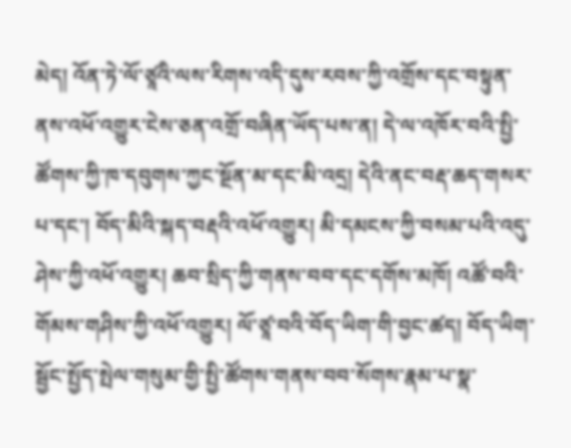མེད། འོན་ཏེ་ལོ་ཙཱའི་ལས་རིགས་འདི་དུས་རབས་ཀྱི་འགྲོས་དང་བསྟུན་ནས་འཕོ་འགྱུར་ངེས་ཅན་འགྲོ་བཞིན་ཡོད་པས་ན། དེ་ལ་འཁོར་བའི་སྤྱི་ཚོགས་ཀྱི་ཁ་དབུགས་ཀྱང་སྔོན་མ་དང་མི་འདྲ། དེའི་ནང་བརྡ་ཆད་གསར་པ་དང་། བོད་མིའི་སྐད་བརྡའི་འཕོ་འགྱུར། མི་དམངས་ཀྱི་བསམ་པའི་འདུ་ཤེས་ཀྱི་འཕོ་འགྱུར། ཆབ་སྲིད་ཀྱི་གནས་བབ་དང་དགོས་མཁོ། འཚོ་བའི་གོམས་གཤིས་ཀྱི་འཕོ་འགྱུར། ལོ་ཙཱ་བའི་བོད་ཡིག་གི་བྱང་ཚད། བོད་ཡིག་སྦྱོང་སྤྱོད་སྤེལ་གསུམ་གྱི་སྤྱི་ཚོགས་གནས་བབ་སོགས་རྣམ་པ་སྣ་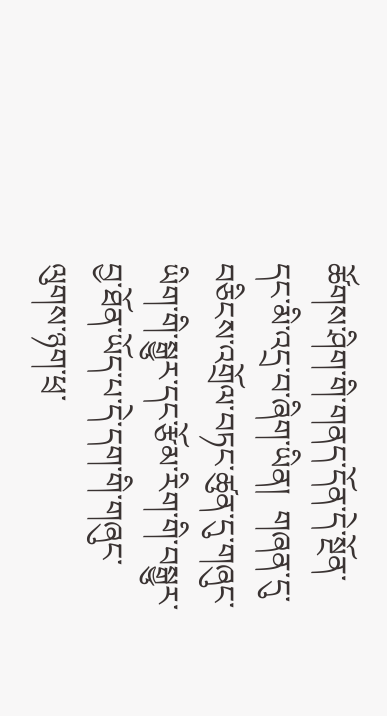ཚོགས་ཤིག་གི་གནད་དོན་དེ་སྔོན་དང་མི་འདྲ་བ་ཞིག་ཡིན།  གཞན་དུ་བཅིངས་འགྲོལ་བཏང་ཚུན་དུ་གཞུང་ཡིག་གི་སྒྱུར་དང་རྩོམ་རིག་གི་བསྒྱུར་བྱ་ཐོན་ཡོད་པ་དེ་དག་གི་གཞུང་ལུགས་ཉག་ཕྲ་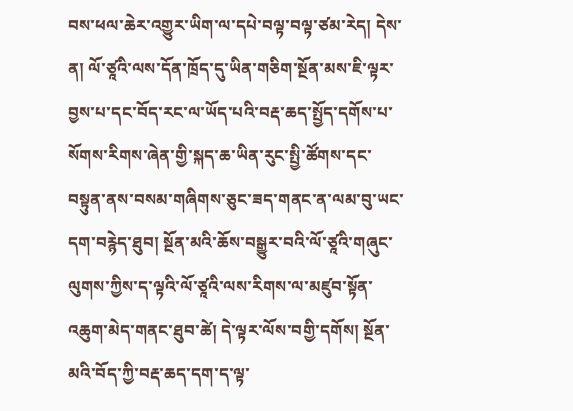བས་ཕལ་ཆེར་འགྱུར་ཡིག་ལ་དཔེ་བལྟ་བལྟ་ཙམ་རེད། དེས་ན། ལོ་ཙཱའི་ལས་དོན་ཁྲོད་དུ་ཡིན་གཅིག་སྔོན་མས་ཇི་ལྟར་བྱས་པ་དང་བོད་རང་ལ་ཡོད་པའི་བརྡ་ཆད་སྤྱོད་དགོས་པ་སོགས་རིགས་ཞེན་གྱི་སྐད་ཆ་ཡིན་རུང་སྤྱི་ཚོགས་དང་བསྟུན་ནས་བསམ་གཞིགས་ཅུང་ཟད་གནང་ན་ལམ་བུ་ཡང་དག་བརྙེད་ཐུབ། སྔོན་མའི་ཆོས་བསྒྱུར་བའི་ལོ་ཙཱའི་གཞུང་ལུགས་ཀྱིས་ད་ལྟའི་ལོ་ཙཱའི་ལས་རིགས་ལ་མཛུབ་སྟོན་འཆུག་མེད་གནང་ཐུབ་ཚེ། དེ་ལྟར་ལོས་བགྱི་དགོས། སྔོན་མའི་བོད་ཀྱི་བརྡ་ཆད་དག་ད་ལྟ་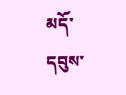མདོ་དབུས་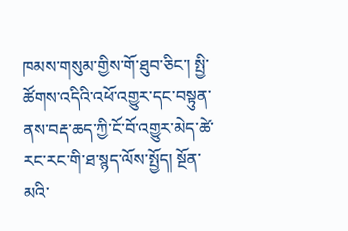ཁམས་གསུམ་གྱིས་གོ་ཐུབ་ཅིང་། སྤྱི་ཚོགས་འདིའི་འཕོ་འགྱུར་དང་བསྟུན་ནས་བརྡ་ཆད་ཀྱི་ངོ་བོ་འགྱུར་མེད་ཚེ་རང་རང་གི་ཐ་སྙད་ལོས་སྤྱོད། སྔོན་མའི་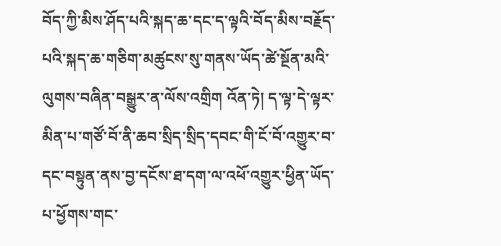བོད་ཀྱི་མིས་ཤོད་པའི་སྐད་ཆ་དང་ད་ལྟའི་བོད་མིས་བརྗོད་པའི་སྐད་ཆ་གཅིག་མཚུངས་སུ་གནས་ཡོད་ཚེ་སྔོན་མའི་ལུགས་བཞིན་བསྒྱུར་ན་ལོས་འགྲིག འོན་ཏེ། ད་ལྟ་དེ་ལྟར་མིན་པ་གཙོ་བོ་ནི་ཆབ་སྲིད་སྲིད་དབང་གི་ངོ་བོ་འགྱུར་བ་དང་བསྟུན་ནས་བྱ་དངོས་ཐ་དག་ལ་འཕོ་འགྱུར་ཕྱིན་ཡོད་པ་ཕྱོགས་གང་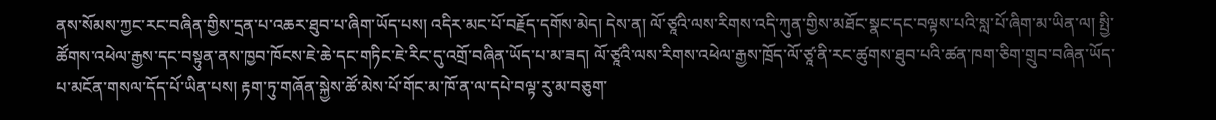ནས་སོམས་ཀྱང་རང་བཞིན་གྱིས་དྲན་པ་འཆར་ཐུབ་པ་ཞིག་ཡོད་པས། འདིར་མང་པོ་བརྗོད་དགོས་མེད། དེས་ན། ལོ་ཙཱའི་ལས་རིགས་འདི་ཀུན་གྱིས་མཐོང་སྣང་དང་བལྟས་པའི་སླ་པོ་ཞིག་མ་ཡིན་ལ། སྤྱི་ཚོགས་འཕེལ་རྒྱས་དང་བསྟུན་ནས་ཁྱབ་ཁོངས་ཇེ་ཆེ་དང་གཏིང་ཇེ་རིང་དུ་འགྲོ་བཞིན་ཡོད་པ་མ་ཟད། ལོ་ཙཱའི་ལས་རིགས་འཕེལ་རྒྱས་ཁྲོད་ལོ་ཙཱ་ནི་རང་ཚུགས་ཐུབ་པའི་ཚན་ཁག་ཅིག་གྲུབ་བཞིན་ཡོད་པ་མངོན་གསལ་དོད་པོ་ཡིན་པས། རྟག་ཏུ་གཞོན་སྐྱེས་ཚོ་མེས་པོ་གོང་མ་ཁོ་ན་ལ་དཔེ་བལྟ་རུ་མ་བཅུག་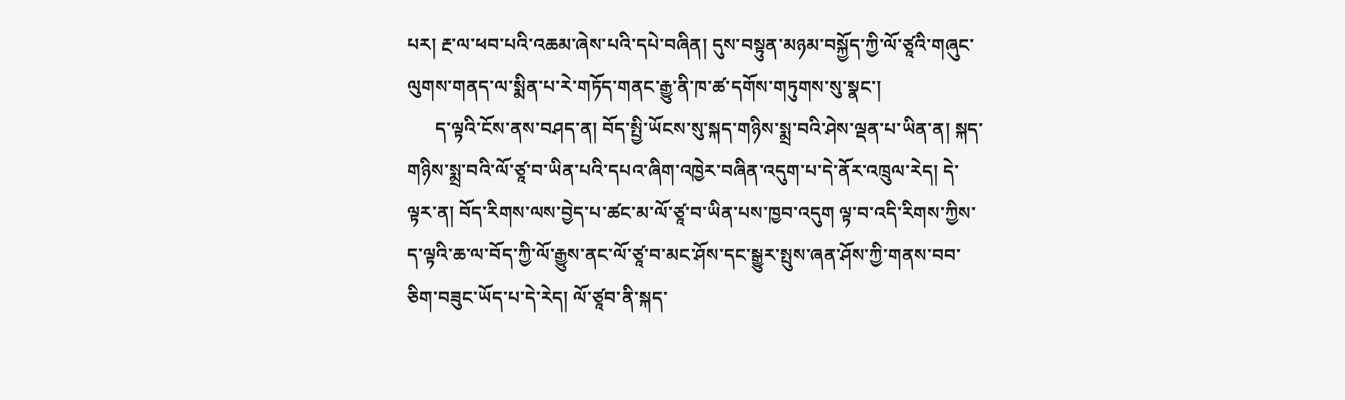པར། རྔ་ལ་ཕབ་པའི་འཆམ་ཞེས་པའི་དཔེ་བཞིན། དུས་བསྟུན་མཉམ་བསྐྱོད་ཀྱི་ལོ་ཙཱའི་གཞུང་ལུགས་གནད་ལ་སྨིན་པ་རེ་གཏོད་གནང་རྒྱུ་ནི་ཁ་ཚ་དགོས་གཏུགས་སུ་སྣང་།
      ད་ལྟའི་ངོས་ནས་བཤད་ན། བོད་སྤྱི་ཡོངས་སུ་སྐད་གཉིས་སྨྲ་བའི་ཤེས་ལྡན་པ་ཡིན་ན། སྐད་གཉིས་སྨྲ་བའི་ལོ་ཙཱ་བ་ཡིན་པའི་དཔའ་ཞིག་འཁྱེར་བཞིན་འདུག་པ་དེ་ནོར་འཁྲུལ་རེད། དེ་ལྟར་ན། བོད་རིགས་ལས་བྱེད་པ་ཚང་མ་ལོ་ཙཱ་བ་ཡིན་པས་ཁྱབ་འདུག ལྟ་བ་འདི་རིགས་ཀྱིས་ད་ལྟའི་ཆ་ལ་བོད་ཀྱི་ལོ་རྒྱུས་ནང་ལོ་ཙཱ་བ་མང་ཤོས་དང་སྒྱུར་སྤུས་ཞན་ཤོས་ཀྱི་གནས་བབ་ཅིག་བཟུང་ཡོད་པ་དེ་རེད། ལོ་ཙཱབ་ནི་སྐད་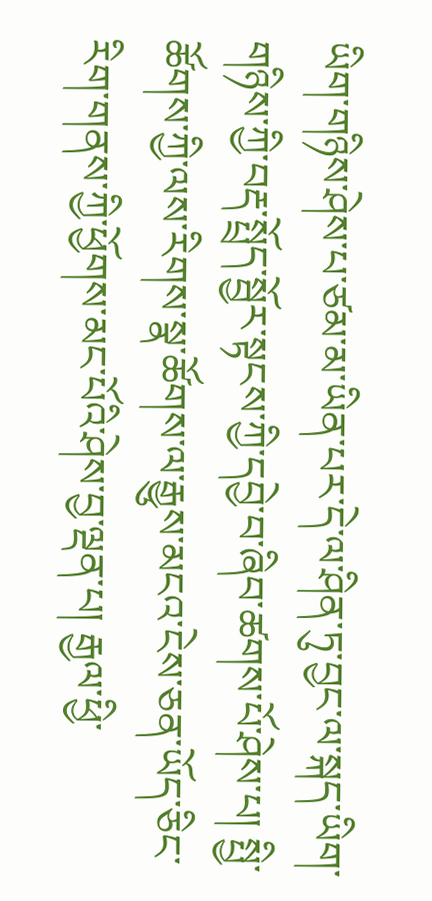ཡིག་གཉིས་ཤེས་པ་ཙམ་མ་ཡིན་པར་དེ་ལ་ཤིན་ཏུ་བྱང་ལ་སྐད་ཡིག་གཉིས་ཀྱི་བརྡ་སྤྲོད་སྦྱོར་སྟངས་ཀྱི་དབྱེ་བ་ཞིབ་ཚགས་པོ་ཤེས་པ། སྤྱི་ཚོགས་ཀྱི་ལས་རིགས་སྣ་ཚོགས་ལ་རྒྱུས་མངའ་ངེས་ཅན་ཡོད་ཅིང་རིག་གནས་ཀྱི་ཕྱོགས་མང་པོའི་ཤེས་བྱ་ལྡན་པ། རྒྱལ་ཕྱི་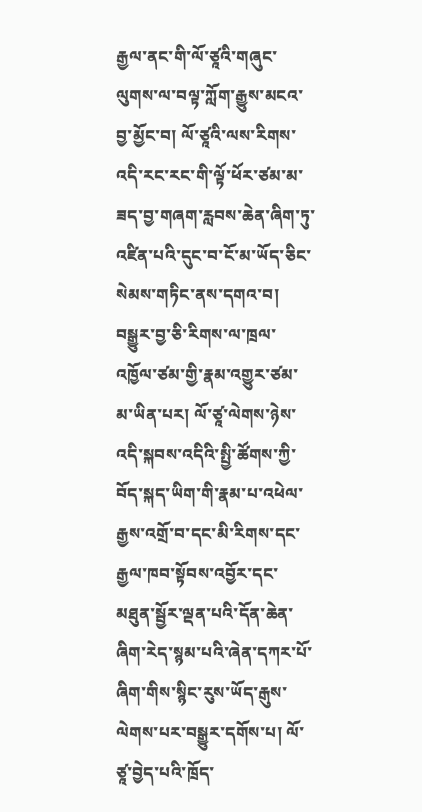རྒྱལ་ནང་གི་ལོ་ཙཱའི་གཞུང་ལུགས་ལ་བལྟ་ཀློག་རྒྱུས་མངའ་བྱ་མྱོང་བ། ལོ་ཙཱའི་ལས་རིགས་འདི་རང་རང་གི་ལྟོ་ཕོར་ཙམ་མ་ཟད་བྱ་གཞག་རླབས་ཆེན་ཞིག་ཏུ་འཛིན་པའི་དུང་བ་ངོ་མ་ཡོད་ཅིང་སེམས་གཏིང་ནས་དགའ་བ། བསྒྱུར་བྱ་ཅི་རིགས་ལ་ཁྲལ་འཁྱོལ་ཙམ་གྱི་རྣམ་འགྱུར་ཙམ་མ་ཡིན་པར། ལོ་ཙཱ་ལེགས་ཉེས་འདི་སྐབས་འདིའི་སྤྱི་ཚོགས་ཀྱི་བོད་སྐད་ཡིག་གི་རྣམ་པ་འཕེལ་རྒྱས་འགྲོ་བ་དང་མི་རིགས་དང་རྒྱལ་ཁབ་སྟོབས་འབྱོར་དང་མཐུན་སྦྱོར་ལྡན་པའི་དོན་ཆེན་ཞིག་རེད་སྙམ་པའི་ཞེན་དཀར་པོ་ཞིག་གིས་སྙིང་རུས་ཡོད་རྒུས་ལེགས་པར་བསྒྱུར་དགོས་པ། ལོ་ཙཱ་བྱེད་པའི་ཁྲོད་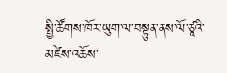སྤྱི་ཚོགས་ཁོར་ཡུག་ལ་བསྟུན་ནས་ལོ་ཙཱའི་མཛེས་འཆོས་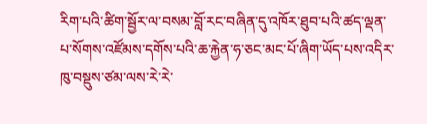རིག་པའི་ཚིག་སྦྱོར་ལ་བསམ་བློ་རང་བཞིན་དུ་འཁོར་ཐུབ་པའི་ཚད་ལྡན་པ་སོགས་འཛོམས་དགོས་པའི་ཆ་རྐྱེན་ཧ་ཅང་མང་པོ་ཞིག་ཡོད་པས་འདིར་ཁུ་བསྡུས་ཙམ་ལས་རེ་རེ་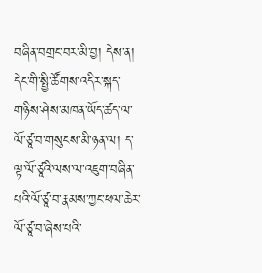བཞིན་བགྲང་བར་མི་བྱ། དེས་ན། དེང་གི་སྤྱི་ཚོགས་འདིར་སྐད་གཉིས་ཤེས་མཁན་ཡོད་ཚད་ལ་ལོ་ཙཱ་བ་གསུངས་མི་ཉན་ལ། ད་ལྟ་ལོ་ཙཱའི་ལས་ལ་འཇུག་བཞིན་པའི་ལོ་ཙཱ་བ་རྣམས་ཀྱང་ཕལ་ཆེར་ལོ་ཙཱ་བ་ཞེས་པའི་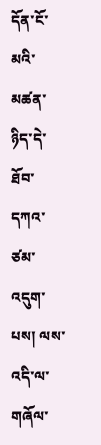དོན་ངོ་མའི་མཚན་ཉིད་དེ་ཐོབ་དཀའ་ཙམ་འདུག་པས། ལས་འདི་ལ་གཞོལ་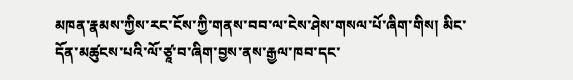མཁན་རྣམས་ཀྱིས་རང་ངོས་ཀྱི་གནས་བབ་ལ་ངེས་ཤེས་གསལ་པོ་ཞིག་གིས། མིང་དོན་མཚུངས་པའི་ལོ་ཙཱ་བ་ཞིག་བྱས་ནས་རྒྱལ་ཁབ་དང་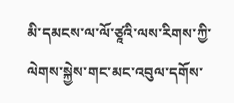མི་དམངས་ལ་ལོ་ཙཱའི་ལས་རིགས་ཀྱི་ལེགས་སྐྱེས་གང་མང་འབུལ་དགོས་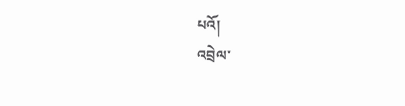པའོ།
འབྲེལ་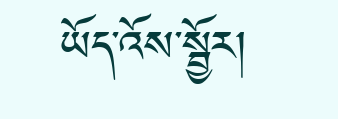ཡོད་འོས་སྦྱོར།